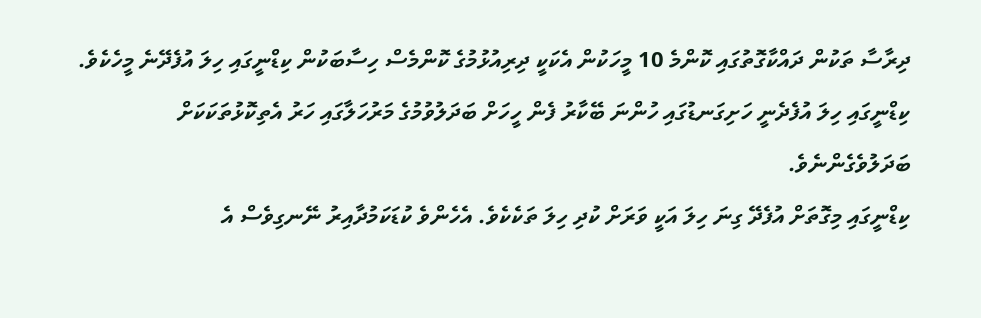ދިރާސާ ތަކުން ދައްކާގޮތުގައި ކޮންމެ 10 މީހަކުން އެކަކީ ދިރިއުޅުމުގެ ކޮންމެސް ހިސާބަކުން ކިޑްނީގައި ހިލަ އުފެދޭނެ މީހެކެވެ. ކިޑްނީގައި ހިލަ އުފެދެނީ ހަށިގަނޑުގައި ހުންނަ ބޭކާރު ފެން ހީހަށް ބަދަލުވުމުގެ މަރުހަލާގައި ހަރު އެތިކޮޅުތަކަކަށް ބަދަލުވެގެންނެވެ.
ކިޑްނީގައި މިގޮތަށް އުފެދޭ ގިނަ ހިލަ އަކީ ވަރަށް ކުދި ހިލަ ތަކެކެވެ. އެހެންވެ ކުޑަކަމުދާއިރު ނޭނގިވެސް އެ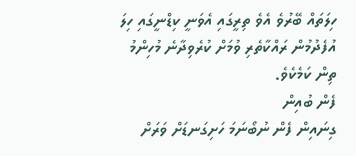ހިލަތައް ބޭރުވެ އެވެ ތިރީގައި އެވަނީ ކިޑްނީގައި ހިލަ އުފެދުމުން ރައްކާތެރި ވުމަށް ކުރެވިދާނެ މުހިންމު ތިން ކަމެކެވެ.
ފެން ބުއިން
ގިނައިން ފެން ނުބޯނަމަ ހަށިގަނޑަށް ވަރަށް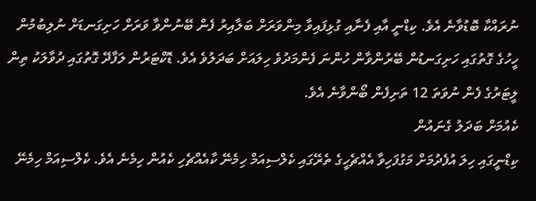ނުރައްކާ ބޮޑުވާނެ އެވެ. ކިޑްނީ އާއި ފެނާއި ގުޅިފައިވާ މިންވަރަށް ބަލާއިރު ފެން ބޭނުންވާ ވަރަށް ހަށިގަނޑަށް ނުލިބުމުން ހީހުގެ ގޮތުގައި ހަށިގަނޑުން ބޭރުންވާން ހުންނަ ފެންމަދުވެ ހިލައަށް ބަދަލުވެ އެވެ. ޑޮކްޓަރުން ލަފާދޭ ގޮތުގައި ދުވާލަކު ތިން ލީޓަރުގެ ފެން ނުވަތަ 12 ތަށިފެން ބޯންވާނެ އެވެ.
ކެއުމަށް ބަދަލު ގެނައުން
ކިޑްނީގައި ހިލަ އުފެދުމަށް މަގުފަހިވާ އެއްޗެހީގެ ތެރޭގައި ކެލްސިއަމް ހިމެނޭ ކާއެއްޗެހި ކެއުން ހިމެނެ އެވެ. ކެލްސިއަމް ހިމެނޭ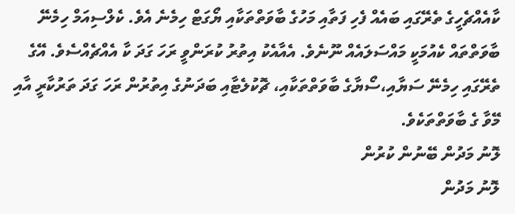ކާއެއްޗެހީގެ ތެރޭގައި ބައެއް ފެހި ފަތާއި މަހުގެ ބާވަތްތަކާއި ޔޯގަޓް ހިމެނެ އެވެ. ކެލްސިއަމް ހިމެނޭ ބާވަތްތައް ކެއުމަކީ މައްސަލައެއް ނޫނެވެ. އެއާއެކު އިތުރު ކުރަންވީ ރަހަ ގަދަ ކާ އެއްޗެއްސެވެ. އޭގެ ތެރޭގައި ހިމެނޭ ސަޔާއި،ސޯޔާގެ ބާވަތްތަކާއި، ޗޮކުލެޓާއި ބަދަނުގެ އިތުރުން ރަހަ ގަދަ ތަރުކާރީ އާއި މޭވާ ގެ ބާވަތްތަކެވެ.
ލޮނު މަދުން ބޭނުން ކުރުން
ލޮނު މަދުން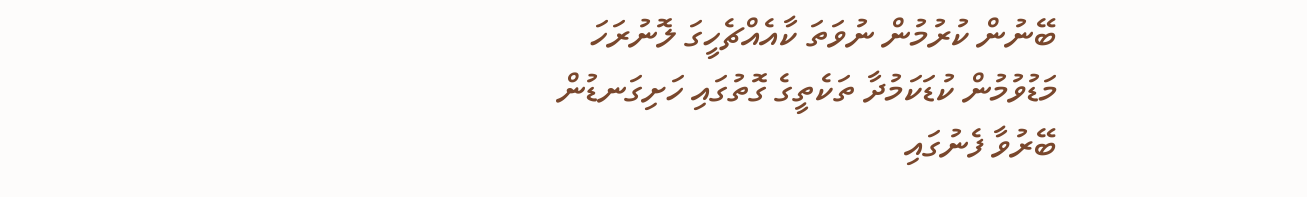ބޭނުން ކުރުމުން ނުވަތަ ކާއެއްޗެހީގަ ލޮނުރަހަ މަޑުވުމުން ކުޑަކަމުދާ ތަކެތީގެ ގޮތުގައި ހަށިގަނޑުން ބޭރުވާ ފެނުގައި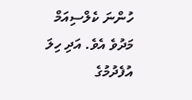ހުންނަ ކެލްސިއަމް މަދުވެ އެވެ. އަދި ހިލަ އުފެދުމުގެ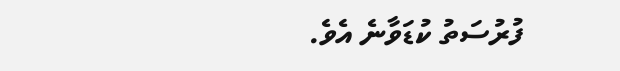ފުރުސަތު ކުޑަވާނެ އެވެ.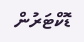ޑޮކްޓަރުން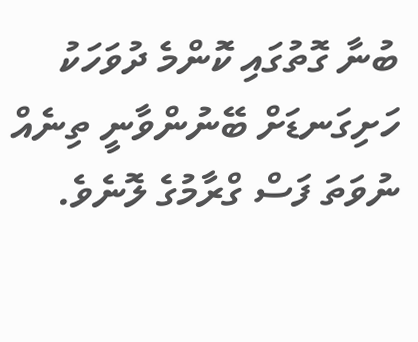ބުނާ ގޮތުގައި ކޮންމެ ދުވަހަކު ހަށިގަނޑަށް ބޭނުންވާނީ ތިނެއް ނުވަތަ ފަސް ގްރާމުގެ ލޮނެވެ.